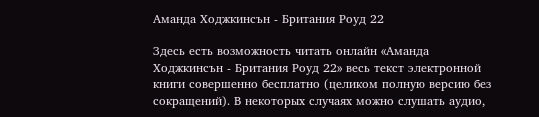Аманда Ходжкинсън - Британия Роуд 22

Здесь есть возможность читать онлайн «Аманда Ходжкинсън - Британия Роуд 22» весь текст электронной книги совершенно бесплатно (целиком полную версию без сокращений). В некоторых случаях можно слушать аудио,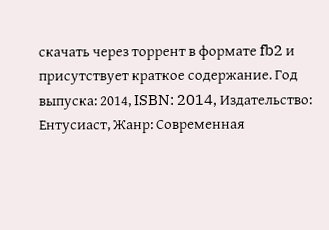скачать через торрент в формате fb2 и присутствует краткое содержание. Год выпуска: 2014, ISBN: 2014, Издательство: Ентусиаст, Жанр: Современная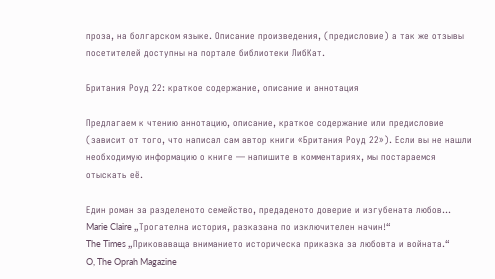проза, на болгарском языке. Описание произведения, (предисловие) а так же отзывы посетителей доступны на портале библиотеки ЛибКат.

Британия Роуд 22: краткое содержание, описание и аннотация

Предлагаем к чтению аннотацию, описание, краткое содержание или предисловие (зависит от того, что написал сам автор книги «Британия Роуд 22»). Если вы не нашли необходимую информацию о книге — напишите в комментариях, мы постараемся отыскать её.

Един роман за разделеното семейство, предаденото доверие и изгубената любов…
Marie Claire „Трогателна история, разказана по изключителен начин!“
The Times „Приковаваща вниманието историческа приказка за любовта и войната.“
O, The Oprah Magazine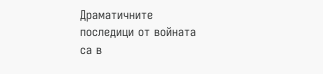Драматичните последици от войната са в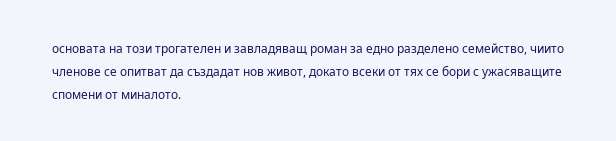основата на този трогателен и завладяващ роман за едно разделено семейство, чиито членове се опитват да създадат нов живот, докато всеки от тях се бори с ужасяващите спомени от миналото.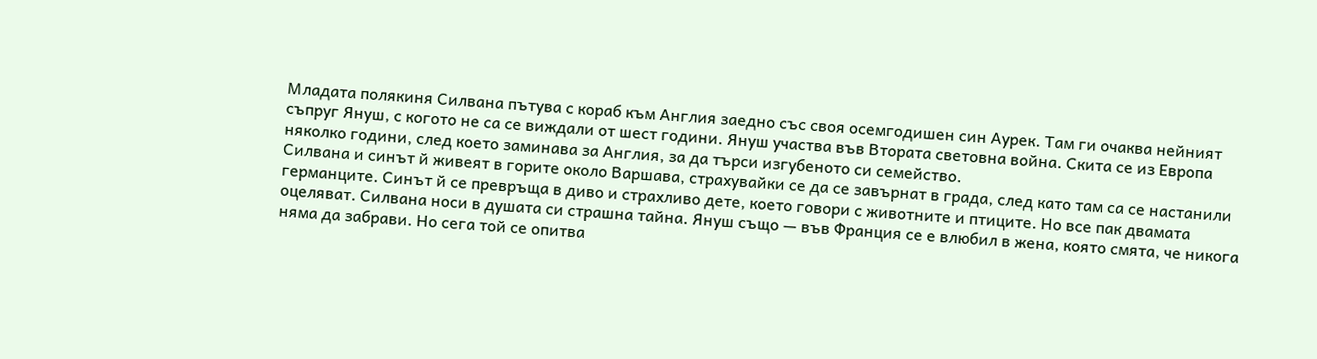Младата полякиня Силвана пътува с кораб към Англия заедно със своя осемгодишен син Аурек. Там ги очаква нейният съпруг Януш, с когото не са се виждали от шест години. Януш участва във Втората световна война. Скита се из Европа няколко години, след което заминава за Англия, за да търси изгубеното си семейство.
Силвана и синът й живеят в горите около Варшава, страхувайки се да се завърнат в града, след като там са се настанили германците. Синът й се превръща в диво и страхливо дете, което говори с животните и птиците. Но все пак двамата оцеляват. Силвана носи в душата си страшна тайна. Януш също — във Франция се е влюбил в жена, която смята, че никога няма да забрави. Но сега той се опитва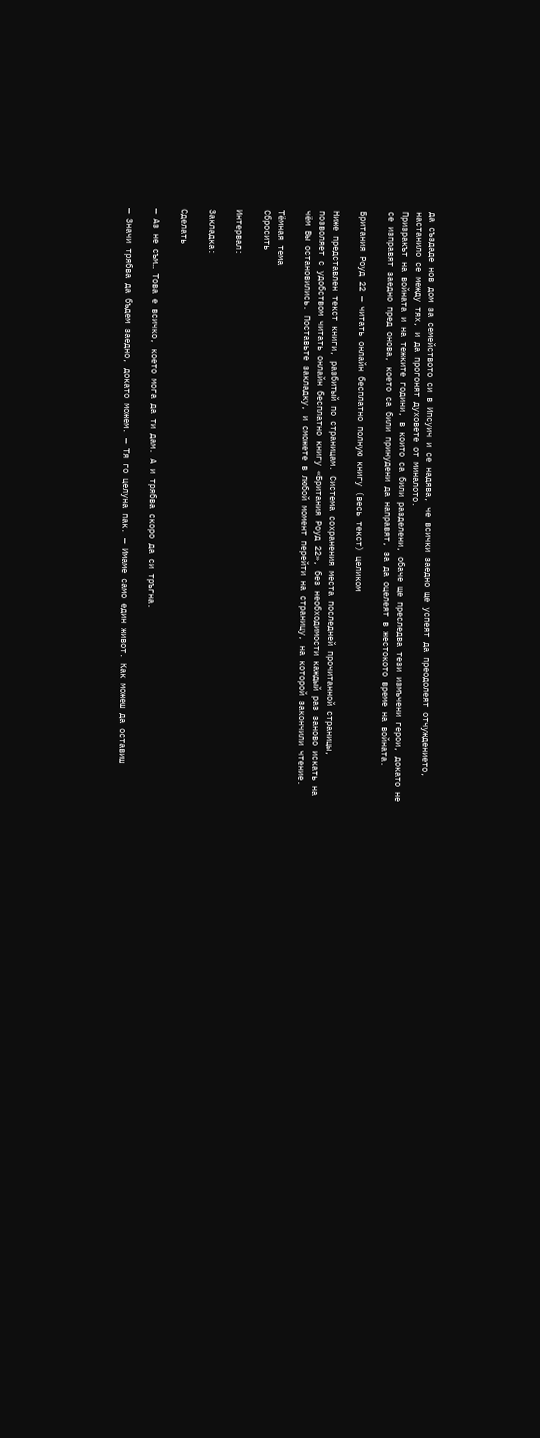да създаде нов дом за семейството си в Ипсуич и се надява, че всички заедно ще успеят да преодолеят отчуждението, настанило се между тях, и да прогонят духовете от миналото.
Призракът на войната и на тежките години, в които са били разделени, обаче ще преследва тези измъчени герои, докато не се изправят заедно пред онова, което са били принудени да направят, за да оцелеят в жестокото време на войната.

Британия Роуд 22 — читать онлайн бесплатно полную книгу (весь текст) целиком

Ниже представлен текст книги, разбитый по страницам. Система сохранения места последней прочитанной страницы, позволяет с удобством читать онлайн бесплатно книгу «Британия Роуд 22», без необходимости каждый раз заново искать на чём Вы остановились. Поставьте закладку, и сможете в любой момент перейти на страницу, на которой закончили чтение.

Тёмная тема
Сбросить

Интервал:

Закладка:

Сделать

— Аз не съм… Това е всичко, което мога да ти дам. А и трябва скоро да си тръгна.

— Значи трябва да бъдем заедно, докато можем. — Тя го целуна пак. — Имаме само един живот. Как можеш да оставиш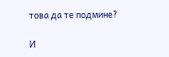това да те подмине?

И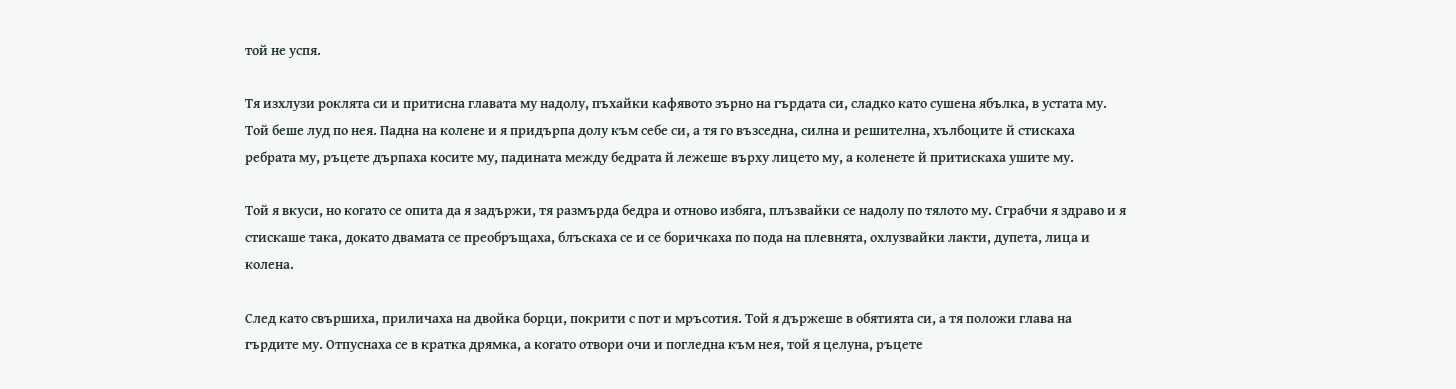той не успя.

Тя изхлузи роклята си и притисна главата му надолу, пъхайки кафявото зърно на гърдата си, сладко като сушена ябълка, в устата му. Той беше луд по нея. Падна на колене и я придърпа долу към себе си, а тя го възседна, силна и решителна, хълбоците й стискаха ребрата му, ръцете дърпаха косите му, падината между бедрата й лежеше върху лицето му, а коленете й притискаха ушите му.

Той я вкуси, но когато се опита да я задържи, тя размърда бедра и отново избяга, плъзвайки се надолу по тялото му. Сграбчи я здраво и я стискаше така, докато двамата се преобръщаха, блъскаха се и се боричкаха по пода на плевнята, охлузвайки лакти, дупета, лица и колена.

След като свършиха, приличаха на двойка борци, покрити с пот и мръсотия. Той я държеше в обятията си, а тя положи глава на гърдите му. Отпуснаха се в кратка дрямка, а когато отвори очи и погледна към нея, той я целуна, ръцете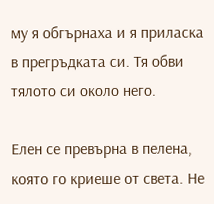му я обгърнаха и я приласка в прегръдката си. Тя обви тялото си около него.

Елен се превърна в пелена, която го криеше от света. Не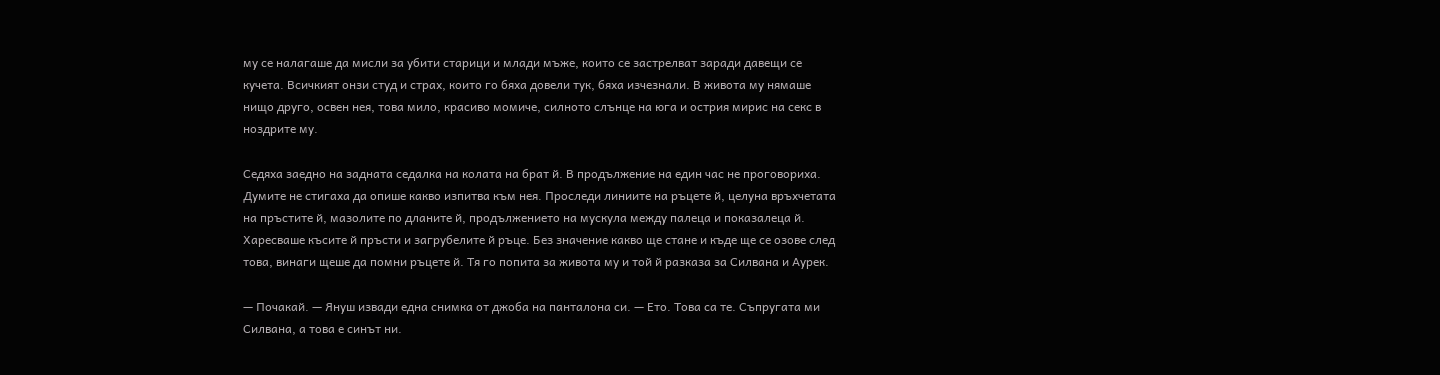му се налагаше да мисли за убити старици и млади мъже, които се застрелват заради давещи се кучета. Всичкият онзи студ и страх, които го бяха довели тук, бяха изчезнали. В живота му нямаше нищо друго, освен нея, това мило, красиво момиче, силното слънце на юга и острия мирис на секс в ноздрите му.

Седяха заедно на задната седалка на колата на брат й. В продължение на един час не проговориха. Думите не стигаха да опише какво изпитва към нея. Проследи линиите на ръцете й, целуна връхчетата на пръстите й, мазолите по дланите й, продължението на мускула между палеца и показалеца й. Харесваше късите й пръсти и загрубелите й ръце. Без значение какво ще стане и къде ще се озове след това, винаги щеше да помни ръцете й. Тя го попита за живота му и той й разказа за Силвана и Аурек.

— Почакай. — Януш извади една снимка от джоба на панталона си. — Ето. Това са те. Съпругата ми Силвана, а това е синът ни.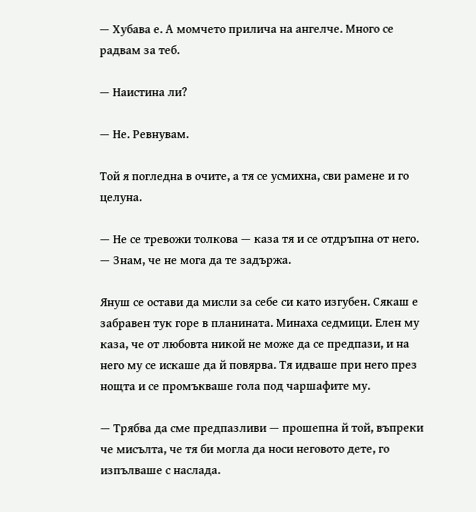— Хубава е. А момчето прилича на ангелче. Много се радвам за теб.

— Наистина ли?

— Не. Ревнувам.

Той я погледна в очите, а тя се усмихна, сви рамене и го целуна.

— Не се тревожи толкова — каза тя и се отдръпна от него. — Знам, че не мога да те задържа.

Януш се остави да мисли за себе си като изгубен. Сякаш е забравен тук горе в планината. Минаха седмици. Елен му каза, че от любовта никой не може да се предпази, и на него му се искаше да й повярва. Тя идваше при него през нощта и се промъкваше гола под чаршафите му.

— Трябва да сме предпазливи — прошепна й той, въпреки че мисълта, че тя би могла да носи неговото дете, го изпълваше с наслада.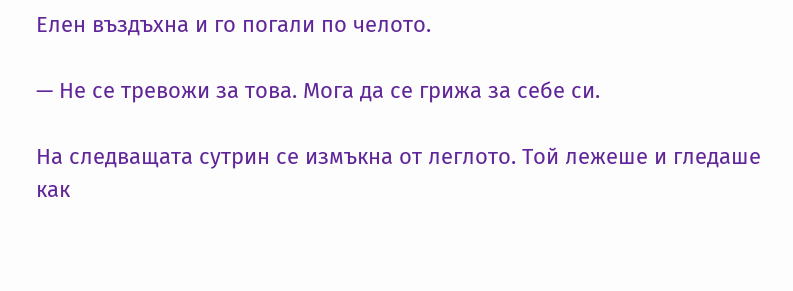Елен въздъхна и го погали по челото.

— Не се тревожи за това. Мога да се грижа за себе си.

На следващата сутрин се измъкна от леглото. Той лежеше и гледаше как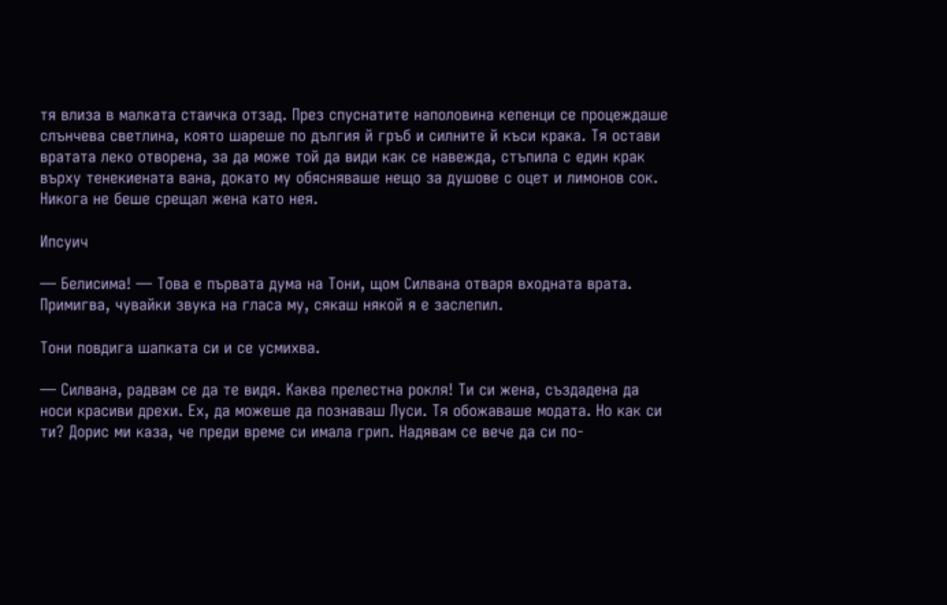тя влиза в малката стаичка отзад. През спуснатите наполовина кепенци се процеждаше слънчева светлина, която шареше по дългия й гръб и силните й къси крака. Тя остави вратата леко отворена, за да може той да види как се навежда, стъпила с един крак върху тенекиената вана, докато му обясняваше нещо за душове с оцет и лимонов сок. Никога не беше срещал жена като нея.

Ипсуич

— Белисима! — Това е първата дума на Тони, щом Силвана отваря входната врата. Примигва, чувайки звука на гласа му, сякаш някой я е заслепил.

Тони повдига шапката си и се усмихва.

— Силвана, радвам се да те видя. Каква прелестна рокля! Ти си жена, създадена да носи красиви дрехи. Ех, да можеше да познаваш Луси. Тя обожаваше модата. Но как си ти? Дорис ми каза, че преди време си имала грип. Надявам се вече да си по-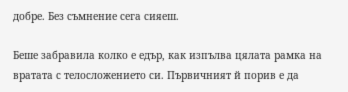добре. Без съмнение сега сияеш.

Беше забравила колко е едър, как изпълва цялата рамка на вратата с телосложението си. Първичният й порив е да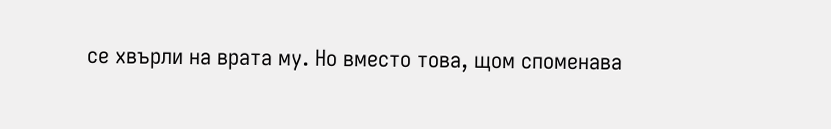се хвърли на врата му. Но вместо това, щом споменава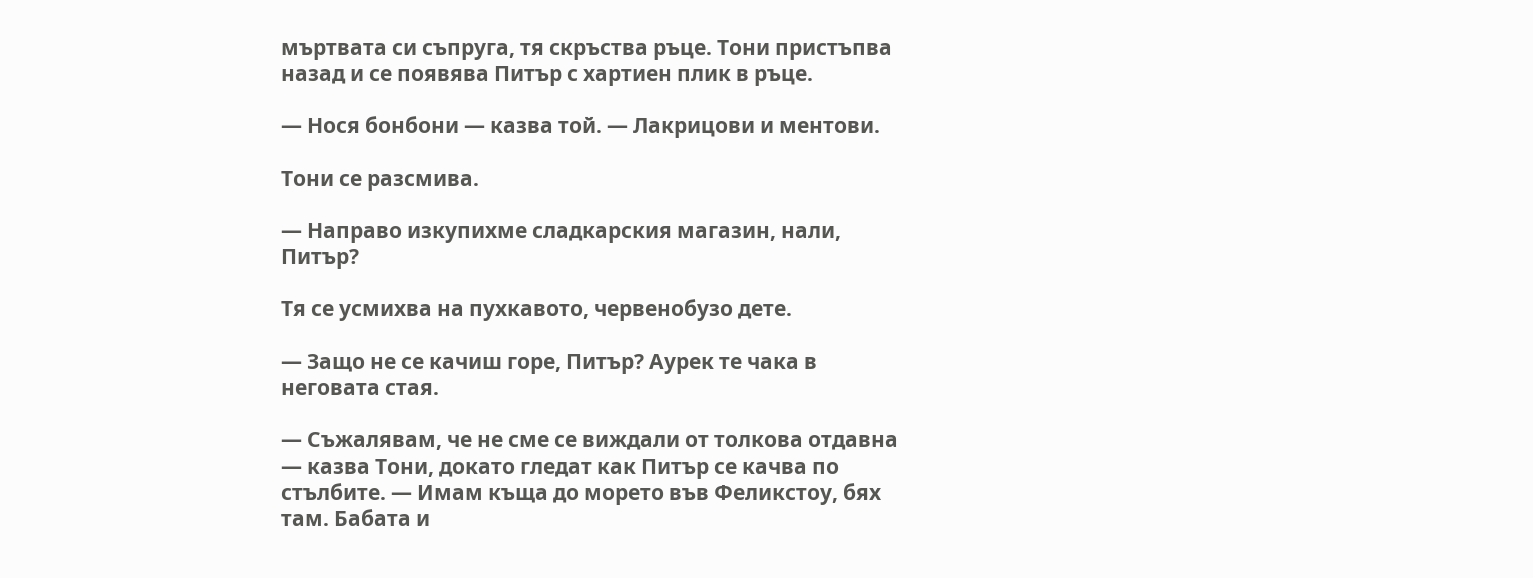мъртвата си съпруга, тя скръства ръце. Тони пристъпва назад и се появява Питър с хартиен плик в ръце.

— Нося бонбони — казва той. — Лакрицови и ментови.

Тони се разсмива.

— Направо изкупихме сладкарския магазин, нали, Питър?

Тя се усмихва на пухкавото, червенобузо дете.

— Защо не се качиш горе, Питър? Аурек те чака в неговата стая.

— Съжалявам, че не сме се виждали от толкова отдавна — казва Тони, докато гледат как Питър се качва по стълбите. — Имам къща до морето във Феликстоу, бях там. Бабата и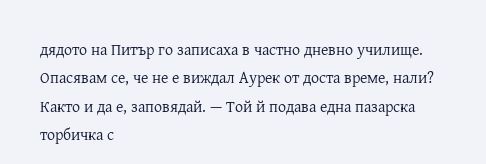дядото на Питър го записаха в частно дневно училище. Опасявам се, че не е виждал Аурек от доста време, нали? Както и да е, заповядай. — Той й подава една пазарска торбичка с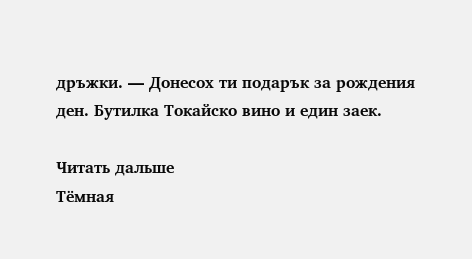дръжки. — Донесох ти подарък за рождения ден. Бутилка Токайско вино и един заек.

Читать дальше
Тёмная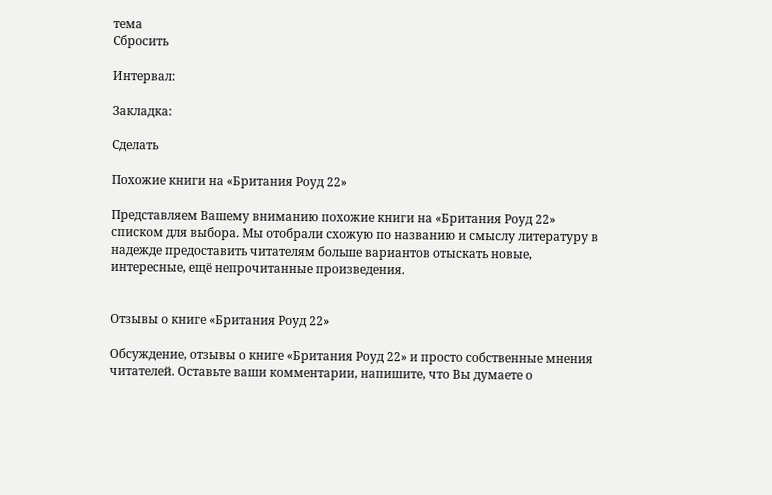тема
Сбросить

Интервал:

Закладка:

Сделать

Похожие книги на «Британия Роуд 22»

Представляем Вашему вниманию похожие книги на «Британия Роуд 22» списком для выбора. Мы отобрали схожую по названию и смыслу литературу в надежде предоставить читателям больше вариантов отыскать новые, интересные, ещё непрочитанные произведения.


Отзывы о книге «Британия Роуд 22»

Обсуждение, отзывы о книге «Британия Роуд 22» и просто собственные мнения читателей. Оставьте ваши комментарии, напишите, что Вы думаете о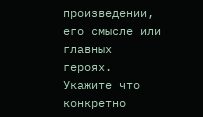произведении, его смысле или главных героях. Укажите что конкретно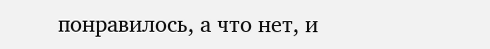понравилось, а что нет, и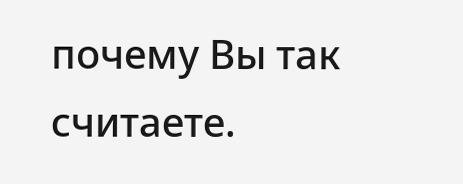почему Вы так считаете.